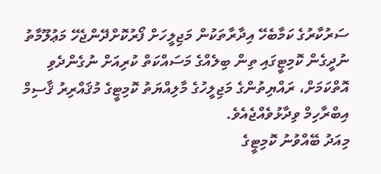ސަރުކާރުގެ ކަމާބެހޭ އިދާރާތަކުން މަޖިލީހަށް ފޯރުކޮށްދޭންޖެހޭ މަޢުލޫމާތު ނުދީގެން ކޮމިޓީގައި ތިން ބިލެއްގެ މަސައްކަތް ކުރިއަށް ނުގެންދެވި އޮތްކަމަށް، ރައްޔިތުންގެ މަޖިލީހުގެ މާލިއްޔަތު ކޮމިޓީގެ މުޤައްރިރު ޤާސިމް އިބްރާހިމް ވިދާޅުވެއްޖެއެވެ.
މިއަދު ބޭއްވުނު ކޮމިޓީގެ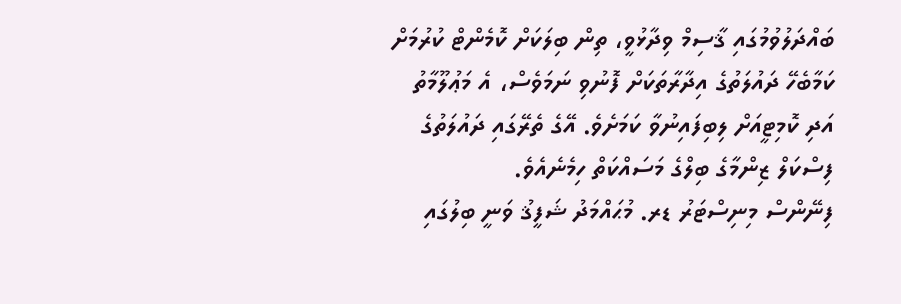ބައްދަލުވުމުގައި ޤާސިމް ވިދާޅުވީ، ތިން ބިލަކަށް ކޮމެންޓް ކުރުމަށް ކަމާބެހޭ ދައުލަތުގެ އިދާރާތަކަށް ފޮނުވި ނަމަވެސް، އެ މަޢުލޫމާތު އަދި ކޮމިޓީއަށް ލިބިފައިނުވާ ކަމަށެވެ. އޭގެ ތެރޭގައި ދައުލަތުގެ ފިސްކަލް ޒިންމާގެ ބިލްގެ މަސައްކަތް ހިމެނެއެވެ.
ފިނޭންސް މިނިސްޓަރު ޑރ. މުޙައްމަދު ޝަފީޤު ވަނީ ބިލުގައި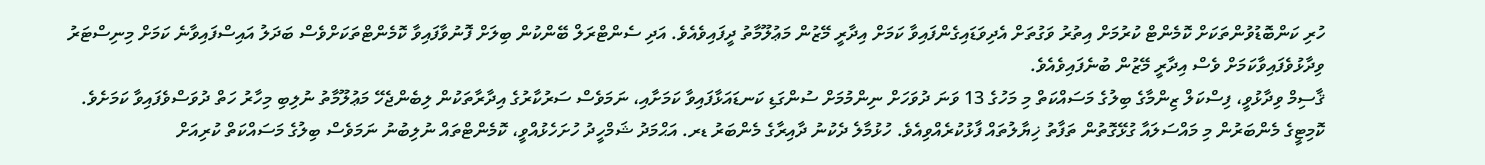ހުރި ކަންބޮޑުވުންތަކަށް ކޮމެންޓް ކުރުމަށް އިތުރު ވަގުތަށް އެދިވަޑައިގެންފައިވާ ކަމަށް އިދާރީ މޭޒުން މަޢުލޫމާތު ދީފައިވެއެވެ. އަދި ސެންޓްރަލް ބޭންކުން ބިލަށް ފޮނުވާފައިވާ ކޮމެންޓްތަކަށްވެސް ބަދަލު އައިސްފައިވާނެ ކަމަށް މިނިސްޓަރު ވިދާޅުވެފައިވާކަމަށް ވެސް އިދާރީ މޭޒުން ބުނެފައިވެއެވެ.
ޤާސިމް ވިދާޅުވީ، ފިސްކަލް ޒިންމާގެ ބިލުގެ މަސައްކަތް މި މަހުގެ 13 ވަނަ ދުވަހަށް ނިންމުމަށް ސުންގަޑި ކަނޑައަޅާފައިވާ ކަމަށާއި، ނަމަވެސް ސަރުކާރުގެ އިދާރާތަކުން ލިބެންޖެހޭ މަޢުލޫމާތު ނުލިބި މިހާރު ހަތް ދުވަސްވެފައިވާ ކަމަށެވެ.
ކޮމިޓީގެ މެންބަރުން މި މައްސަލައާ ގުޅޭގޮތުން ތަފާތު ޚިޔާލުތައް ފާޅުކުރެއްވިއެވެ. ހުޅުމާލެ ދެކުނު ދާއިރާގެ މެންބަރު ޑރ. އަޙްމަދު ޝަމްހީދު ހުށަހެޅުއްވީ، ކޮމެންޓްތައް ނުލިބުނު ނަމަވެސް ބިލުގެ މަސައްކަތް ކުރިއަށް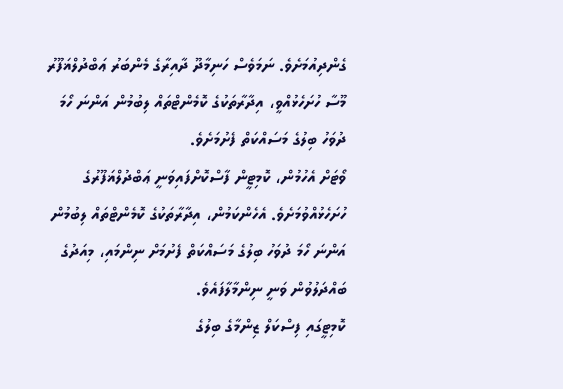ގެންދިއުމަށެވެ. ނަމަވެސް ހަނިމާދޫ ދާއިރާގެ މެންބަރު ޢަބްދުލްޣަފޫރު މޫސާ ހުށަހެޅުއްވީ، އިދާރާތަކުގެ ކޮމެންޓްތައް ލިބުމުން އަންނަ ހޯމަ ދުވަހު ބިލުގެ މަސައްކަތް ފެށުމަށެވެ.
ވޯޓަށް އެހުމުން، ކޮމިޓީން ފާސްކޮށްފައިވަނީ ޢަބްދުލްޣަފޫރުގެ ހުށަހެޅުއްވުމަށެވެ. އެހެންކަމުން، އިދާރާތަކުގެ ކޮމެންޓްތައް ލިބުމުން އަންނަ ހޯމަ ދުވަހު ބިލުގެ މަސައްކަތް ފެށުމަށް ނިންމައި، މިއަދުގެ ބައްދަލުވުން ވަނީ ނިންމާލާފައެވެ.
ކޮމިޓީގައި ފިސްކަލް ޒިންމާގެ ބިލުގެ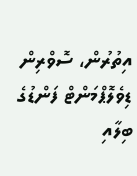އިތުރުން، ސޮވްރިން ޑިވެލޮޕްމަންޓް ފަންޑުގެ ބިލާއި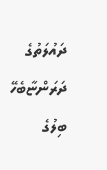ދައުލަތުގެ ދަރަންޏާބެހޭ ބިލުގެ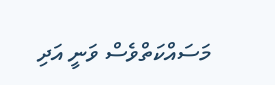މަސައްކަތްވެސް ވަނީ އަދި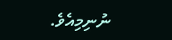ނުނިމިއެވެ.